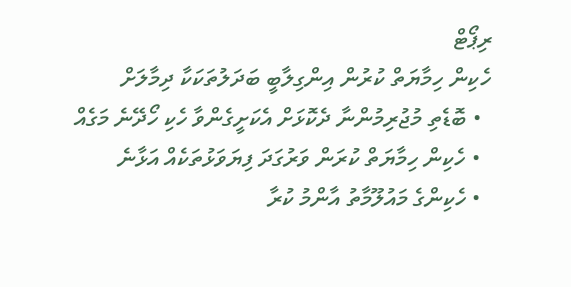ރިޕޯޓް
ހެކިން ހިމާޔަތް ކުރުން އިންގިލާބީ ބަދަލުތަކަކާ ދިމާލަށް
  • ބޮޑެތި މުޖުރިމުންނާ ދެކޮޅަށް އެކަށީގެންވާ ހެކި ހޯދޭނެ މަގެއް
  • ހެކިން ހިމާޔަތް ކުރަން ވަރުގަދަ ފިޔަވަޅުތަކެއް އަޅާނެ
  • ހެކިންގެ މައުލޫމާތު އާންމު ކުރާ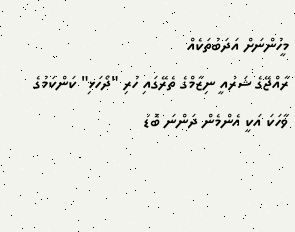މީހުންނަށް އަދަބުތަކެއް
ރާއްޖޭގެ ޝަރުއީ ނިޒާމްގެ ތެރޭގައި ހުރި "ދޯހަޅި" ކަންކަމުގެ ވާހަކަ އަކީ އެންމެން ދަންނަ ބޮޑު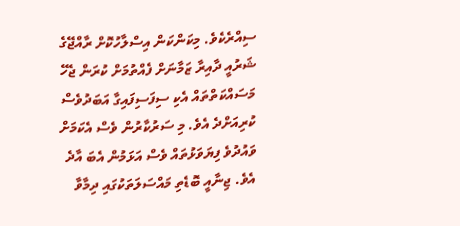ސިއްރެކެވެ. މިކަންކަން އިސްލާހުކޮށް ރާއްޖޭގެ ޝަރުއީ ދާއިރާ ޒަމާނަށް ފެއްތުމަށް ކުރަން ޖެހޭ މަސައްކަތްތައް އެކި ސިފަސިފައިގާ އަބަދުވެސް ކުރިއަށްދެ އެވެ. މި ސަރުކާރުން ވެސް އެކަމަށް ވައުދުވެ ފިޔަވަޅުތައް ވެސް އަޅަމުން އެބަ އާދެ އެވެ. ޖިނާއީ ބޮޑެތި މައްސަލަތަކުގައި ދިމާވާ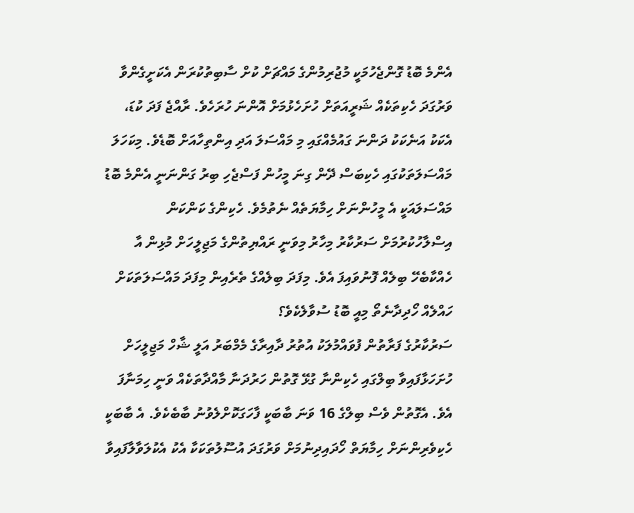އެންމެ ބޮޑު ގޮންޖެހުމަކީ މުޖުރިމުންގެ މައްޗަށް ކުށް ސާބިތުކުރަން އެކަށީގެންވާ ވަރުގަދަ ހެކިތަކެއް ޝަރީއަތަށް ހުށަހެޅުމަށް އޮންނަ ހުރަހެވެ. ރާއްޖެ ފަދަ ކުޑަ، އެކަކު އަނެކަކު ދަންނަ ގައުމެއްގައި މި މައްސަލަ އަދި އިންތިހާއަށް ބޮޑެވެ. މިކަހަލަ މައްސަލަތަކުގައި ހެކިބަސް ދޭން ގިނަ މީހުން ފަސްޖެހި ބިރު ގަންނަނީ އެންމެ ބޮޑު މައްސަލައަކީ އެ މީހުންނަށް ހިމާޔަތެއް ނެތުމެވެ. ހެކިންގެ ކަންކަން އިސްލާހުކުރުމަށް ސަރުކާރު މިހާރު މިވަނީ ރައްޔިތުންގެ މަޖިލީހަށް މުޅިން އާ ހެއްކާބެހޭ ބިލެއް ފޮނުވައިފަ އެވެ. މިފަދަ ބިލެއްގެ ތެރެއިން މިފަދަ މައްސަލަތަކަށް ހައްލެއް ހޯދިދާނެތޯ މިއީ ބޮޑު ސުވާލެކެވެ؟
ސަރުކާރުގެ ފަރާތުން ފުވައްމުލަކު އުތުރު ދާއިރާގެ މެމްބަރު އަލީ ޝާހް މަޖިލީހަށް ހުށަހަޅާފައިވާ ބިލްގައި ހެކިންނާ ގުޅޭ ގޮތުން ހަރުދަނާ މާއްދާތަކެއް ވަނީ ހިމަނާފަ އެވެ. އެގޮތުން ވެސް ބިލްގެ 16 ވަނަ ބާބަކީ ފާހަގަކޮށްލެވުނު ބާބެކެވެ. އެ ބާބަކީ ހެކިވެރިންނަށް ހިމާޔަތް ހޯދައިދިނުމަށް ވަރުގަދަ އުސޫލުތަކަކާ އެކު އެކުލަވާލާފައިވާ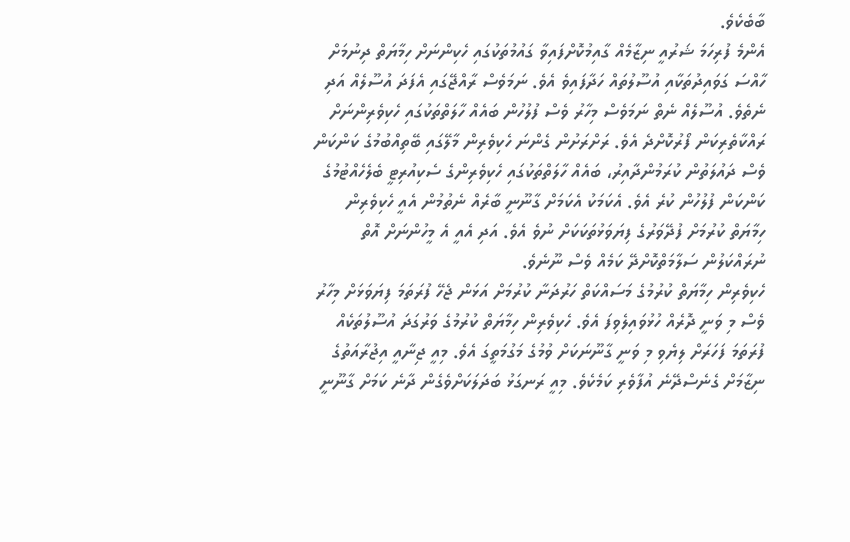ބާބެކެވެ.
އެންމެ ފުރިހަމަ ޝަރުއީ ނިޒާމެއް ގާއިމުކޮށްފައިވާ ގައުމުތަކުގައި ހެކިންނަށް ހިމާޔަތް ދިނުމަށް ހާއްސަ ގަވައިދުތަކާއި އުސޫލުތައް ހަދާފައިވެ އެވެ. ނަމަވެސް ރާއްޖޭގައި އެފަދަ އުސޫލެއް އަދި ނެތެވެ. އުސޫލެއް ނެތް ނަމަވެސް މިހާރު ވެސް ފުލުހުން ބައެއް ހާލަތްތަކުގައި ހެކިވެރިންނަށް ރައްކާތެރިކަން ފޯރުކޮށްދެ އެވެ. ރަށްރަށުން ގެންނަ ހެކިވެރިން މާލޭގައި ބޭތިއްބުމުގެ ކަންކަން ވެސް ދައުލަތުން ކުރަމުންދާއިރު، ބައެއް ހާލަތްތަކުގައި ހެކިވެރިންގެ ސެކިއުރިޓީ ބެލެހެއްޓުމުގެ ކަންކަން ފުލުހުން ކުރެ އެވެ. އެކަމަކު އެކަމަށް ގާނޫނީ ބާރެއް ނެތުމުން އެއީ ހެކިވެރިން ހިމާޔަތް ކުރުމަށް ފުދޭވަރުގެ ފިޔަވަޅުތަކަކަށް ނުވެ އެވެ. އަދި އެއީ އެ މީހުންނަށް އޮތް ނުރައްކަލުން ސަލާމަތްކޮށްދޭ ކަމެއް ވެސް ނޫނެވެ.
ހެކިވެރިން ހިމާޔަތް ކުރުމުގެ މަސައްކަތް ހަރުދަނާ ކުރުމަށް އަޅަން ޖެހޭ ފުރަތަމަ ފިޔަވަޅަށް މިހާރު ވެސް މި ވަނީ ދޮރެއް ހުޅުވައިލެވިފަ އެވެ. ހެކިވެރިން ހިމާޔަތް ކުރުމުގެ ވަރުގަދަ އުސޫލުތަކެއް ފުރަތަމަ ފަހަރަށް ލިޔެވި މި ވަނީ ގާނޫނަކަށް ވުމުގެ މަގުމަތީގަ އެވެ. މިއީ ޖިނާއީ އިޖުރާއަތުގެ ނިޒާމަށް ގެނެސްދޭނެ އުފާވެރި ކަމެކެވެ. މިއީ ރަނގަޅު ބަދަލަކަށްވެގެން ދާނެ ކަމަށް ގާނޫނީ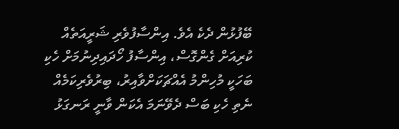ބޭފުޅުން ދެކެ އެވެ. އިންސާފުވެރި ޝަރީއަތެއް ކުރިއަށް ގެންގޮސް، އިންސާފު ހޯދައިދިނުމަށް ހެކި ބަހަކީ މުހިންމު އެއްޗަކަށްވާއިރު، ބިރުވެރިކަމެއް ނެތި ހެކި ބަސް ދެވޭނަމަ އެކަން ވާނީ ރަނގަޅު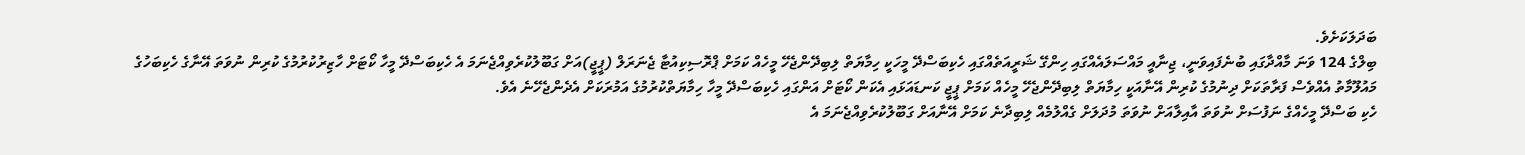ބަދަލަކަށެވެ.
ބިލްގެ 124 ވަނަ މާއްދާގައި ބުނެފައިވަނީ، ޖިނާއީ މައްސަލައެއްގައި ހިންގޭ ޝަރީއަތެއްގައި ހެކިބަސްދޭ މީހަކީ ހިމާޔަތް ލިބިދޭންޖެހޭ މީހެއް ކަމަށް ޕްރޮސިކިއުޓާ ޖެނަރަލް (ޕީޖީ)އަށް ގަބޫލުކުރެވިއްޖެނަމަ އެ ހެކިބަސްދޭ މީހާ ކޯޓަށް ހާޒިރުކުރުމުގެ ކުރިން ނުވަތަ އޭނާގެ ހެކިބަހުގެ މައުލޫމާތު އެއްވެސް ފަރާތަކަށް ދިނުމުގެ ކުރިން އޭނާއަކީ ހިމާޔަތް ލިބިދޭންޖެހޭ މީހެއް ކަމަށް ޕީޖީ ކަނޑައަޅައި އެކަން ކޯޓަށް އަންގައި ހެކިބަސްދޭ މީހާ ހިމާޔަތްކުރުމުގެ އަމުރަކަށް އެދެންޖެހޭނެ އެވެ.
ހެކި ބަސްދޭ މީހެއްގެ ނަފުސަށް ނުވަތަ އާއިލާއަށް ނުވަތަ މުދަލަށް ގެއްލުމެއް ލިބިދާނެ ކަމަށް އޭނާއަށް ގަބޫލުކުރެވިއްޖެނަމަ އެ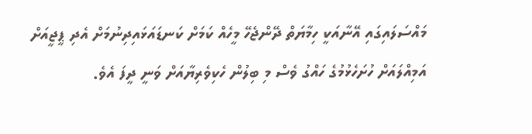މައްސަލައިގައި އޭނާއަކީ ހިމާޔަތް ދޭންޖެހޭ މީހެއް ކަމަށް ކަނޑައަޅައިދިނުމަށް އެދި ޕީޖީއަށް އަމިއްލައަށް ހުށަހެޅުމުގެ ހައްގު ވެސް މި ބިލުން ހެކިވެރިޔާއަށް ވަނީ ދީފަ އެވެ.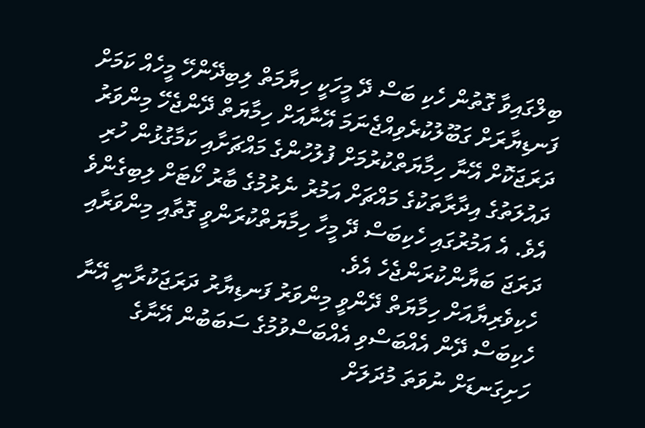ބިލްގައިވާ ގޮތުން ހެކި ބަސް ދޭ މީހަކީ ހިޔާމަތް ލިބިދޭންހޭ މީހެއް ކަމަށް ފަނޑިޔާރަށް ގަބޫލުކުރެވިއްޖެނަމަ އޭނާއަށް ހިމާޔަތް ދޭންޖެހޭ މިންވަރު ދަރަޖަކޮށް އޭނާ ހިމާޔަތްކުރުމަށް ފުލުހުންގެ މައްޗަށާއި ކަމާގުޅުން ހުރި ދައުލަތުގެ އިދާރާތަކުގެ މައްޗަށް އަމުރު ނެރުމުގެ ބާރު ކޯޓަށް ލިބިގެންވެ އެވެ. އެ އަމުރުގައި ހެކިބަސް ދޭ މީހާ ހިމާޔަތްކުރަންވީ ގޮތާއި މިންވަރާއި ދަރަޖަ ބަޔާންކުރަންޖެހެ އެވެ.
ހެކިވެރިޔާއަށް ހިމާޔަތް ދޭންވީ މިންވަރު ފަނޑިޔާރު ދަރަޖަކުރާނީ އޭނާ ހެކިބަސް ދޭން އެއްބަސްވި އެއްބަސްވުމުގެ ސަބަބުން އޭނާގެ ހަށިގަނޑަށް ނުވަތަ މުދަލަށް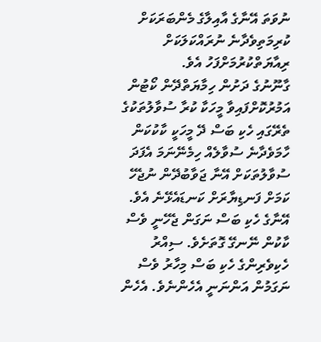ނުވަތަ އޭނާގެ އާއިލާގެ މެންބަރަކަށް ކުރިމަތިވެދާނެ ނުރައްކަލަކަށް ރިއާޔަތްކުރުމަށްފަހު އެވެ.
ގާނޫނުގެ ދަށުން ހިމާޔަތްދޭން ކޯޓުން އަމުރުކޮށްފައިވާ މީހަކާ ކުރާ ސުވާލުތަކުގެ ތެރޭގައި ހެކި ބަސް ދޭ މީހަކީ ކާކުކަން ހާމަވެދާނެ ސުވާލެއް ހިމެނޭނަމަ އެފަދަ ސުވާލުތަކަށް އޭނާ ޖަވާބުދޭން ނުޖެހޭ ކަމަށް ފަނޑިޔާރަށް ކަނޑައެޅޭނެ އެވެ. އޭނާގެ ހެކި ބަސް ނަގަން ޖެހޭނީ ވެސް ކާކުން ނޭނގޭ ގޮތަށެވެ. ސިއްރު ހެކިވެރިންގެ ހެކި ބަސް މިހާރު ވެސް ނަގަމުން އަންނަނީ އެހެންނެވެ. އެހެން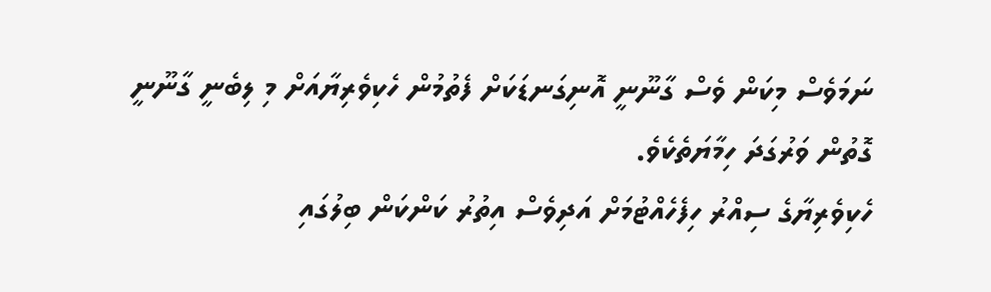ނަމަވެސް މިކަން ވެސް ގާނޫނީ އޮނިގަނޑަކަށް ފެތުމުން ހެކިވެރިޔާއަށް މި ލިބެނީ ގާނޫނީ ގޮތުން ވަރުގަދަ ހިމާޔަތެކެވެ.
ހެކިވެރިޔާގެ ސިއްރު ހިފެހެއްޓުމަށް އަދިވެސް އިތުރު ކަންކަން ބިލުގައި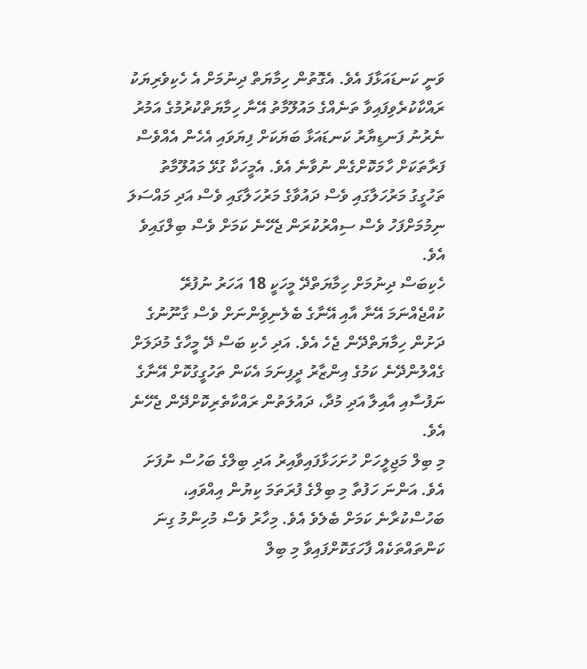ވަނީ ކަނޑައަޅާފަ އެވެ. އެގޮތުން ހިމާޔަތް ދިނުމަށް އެ ހެކިވެރިޔަކު ރައްކާކުރެވިފައިވާ ތަނެއްގެ މައުލޫމާތު އޭނާ ހިމާޔަތްކުރުމުގެ އަމުރު ނެރުނު ފަނޑިޔާރު ކަނޑައަޅާ ބަޔަކަށް ފިޔަވައި އެހެން އެއްވެސް ފަރާތަކަށް ހާމަކޮށްގެން ނުވާނެ އެވެ. އެމީހަކާ ގުޅޭ މައުލޫމާތު ތަހުގީގު މަރުހަލާގައި ވެސް ދައުވާގެ މަރުހަލާގައި ވެސް އަދި މައްސަލަ ނިމުމަށްފަހު ވެސް ސިއްރުކުރަން ޖެހޭނެ ކަމަށް ވެސް ބިލްގައިވެ އެވެ.
ހެކިބަސް ދިނުމަށް ހިމާޔަތްދޭ މީހަކީ 18 އަހަރު ނުފުރޭ ކުއްޖެއްނަމަ އޭނާ އާއި އޭނާގެ ބެލެނިވެިންނަށް ވެސް ގާނޫނުގެ ދަށުން ހިމާޔަތްދޭން ޖެހެ އެވެ. އަދި ހެކި ބަސް ދޭ މީހާގެ މުދަލަށް ގެއްލުންދޭނެ ކަމުގެ އިންޒާރު ދީފިނަމަ އެކަން ތަހުގީގުކޮށް އޭނާގެ ނަފުސާއި އާއިލާ އަދި މުދާ، ދައުލަތުން ރައްކާތެރިކޮށްދޭން ޖެހޭނެ އެވެ.
މި ބިލް މަޖިލީހަށް ހުށަހަޅާފައިވާއިރު އަދި ބިލްގެ ބަހުސް ނުފަށަ އެވެ. އަންނަ ހަފުތާ މި ބިލްގެ ފުރަތަމަ ކިޔުން އިއްވައި، ބަހުސްކުރާނެ ކަމަށް ބެލެވެ އެވެ. މިހާރު ވެސް މުހިންމު ގިނަ ކަންތައްތަކެއް ފާހަގަކޮށްފައިވާ މި ބިލް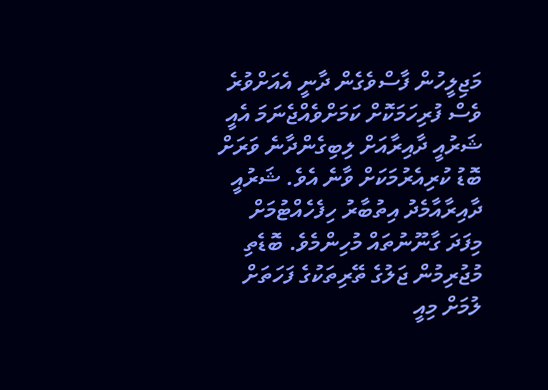މަޖިލީހުން ފާސްވެގެން ދާނީ އެއަށްވުރެ ވެސް ފުރިހަމަކޮށް ކަމަށްވެއްޖެނަމަ އެއީ ޝަރުއީ ދާއިރާއަށް ލިބިގެންދާނެ ވަރަށް ބޮޑު ކުރިއެރުމަކަށް ވާނެ އެވެ. ޝަރުއީ ދާއިރާއާމެދު އިތުބާރު ހިފެހެއްޓުމަށް މިފަދަ ގާނޫނުތައް މުހިންމެވެ. ބޮޑެތި މުޖުރިމުން ޖަލުގެ ތޭރިތަކުގެ ފަހަތަށް ލުމަށް މިއީ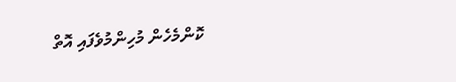ކޮންމެހެން މުހިންމުވެފައި އޮތް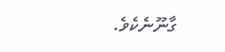ގާނޫނެކެވެ.